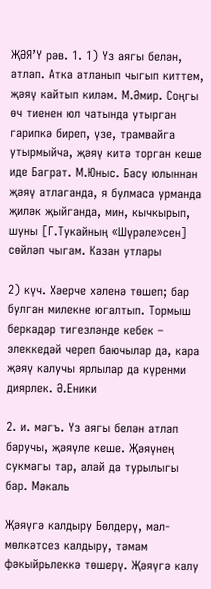ҖӘЯ’Ү рәв. 1. 1) Үз аягы белән, атлап. Атка атланып чыгып киттем, җәяү кайтып киләм. М.Әмир. Соңгы өч тиенен юл чатында утырган гарипкә биреп, үзе, трамвайга утырмыйча, җәяү китә торган кеше иде Баграт. М.Юныс. Басу юлыннан җәяү атлаганда, я булмаса урманда җиләк җыйганда, мин, кычкырып, шуны [Г.Тукайның «Шүрәле»сен] сөйләп чыгам. Казан утлары

2) күч. Хәерче хәленә төшеп; бар булган милекне югалтып. Тормыш беркадәр тигезләнде кебек – элеккедәй череп баючылар да, кара җәяү калучы ярлылар да күренми диярлек. Ә.Еники

2. и. мәгъ. Үз аягы белән атлап баручы, җәяүле кеше. Җәяүнең сукмагы тар, алай да турылыгы бар. Мәкаль

Җәяүгә калдыру Бөлдерү, мал-мөлкәтсез калдыру, тәмам фәкыйрьлеккә төшерү. Җәяүгә калу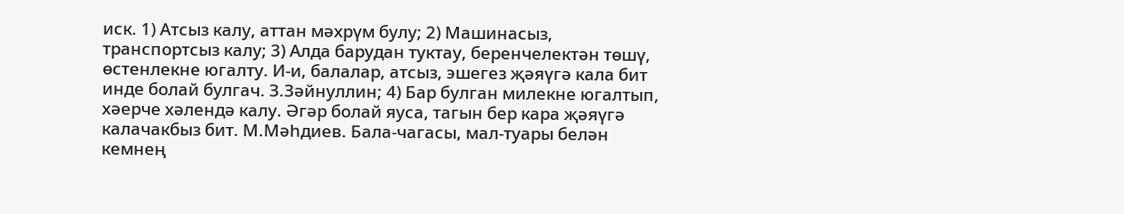иск. 1) Атсыз калу, аттан мәхрүм булу; 2) Машинасыз, транспортсыз калу; 3) Алда барудан туктау, беренчелектән төшү, өстенлекне югалту. И-и, балалар, атсыз, эшегез җәяүгә кала бит инде болай булгач. З.Зәйнуллин; 4) Бар булган милекне югалтып, хәерче хәлендә калу. Әгәр болай яуса, тагын бер кара җәяүгә калачакбыз бит. М.Мәһдиев. Бала-чагасы, мал-туары белән кемнең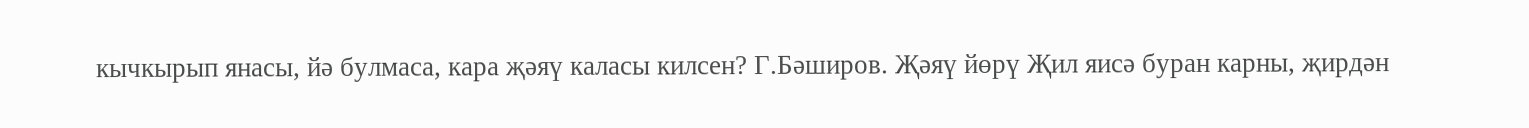кычкырып янасы, йә булмаса, кара җәяү каласы килсен? Г.Бәширов. Җәяү йөрү Җил яисә буран карны, җирдән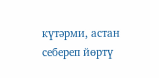күтәрми, астан себереп йөртү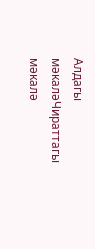Алдагы мәкаләЧираттагы мәкалә